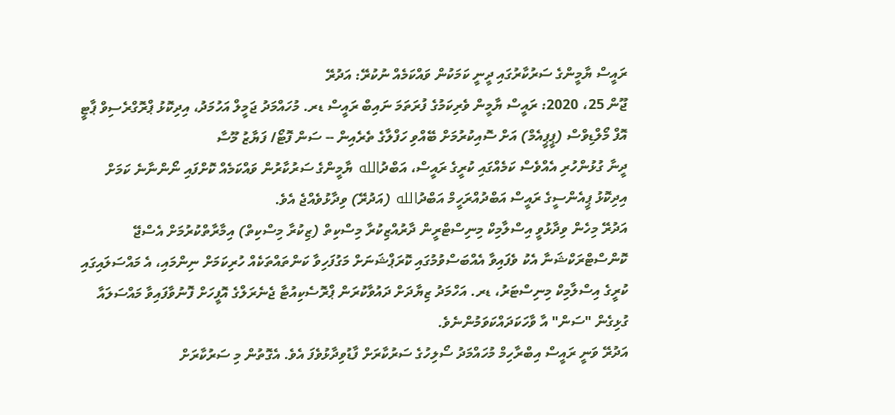ރައީސް ޔާމީންގެ ސަރުކާރުގައި ދީނީ ކަމަކުން ވައްކަމެއް ނުކުރޭ: އަދުރޭ
ޖޫން 25، 2020: ރައީސް ޔާމީން ވެރިކަމުގެ ފުރަތަމަ ނައިބް ރައީސް ޑރ. މުހައްމަދު ޖަމީލް އަހުމަދު، އިދިކޮޅު ޕްރޮގްރެސިވް ޕާޓީ އޮފް މޯލްޑިވްސް (ޕީޕީއެމް) އަށް ސޮއިކުރުމަށް ބޭއްވި ހަފްލާގެ ތެރެއިން -- ސަން ފޮޓޯ/ ފަޔާޒު މޫސާ
ދީނާ ގުޅުންހުރި އެއްވެސް ކަމެއްގައި ކުރީގެ ރައީސް، އަބްދުالله ޔާމީންގެ ސަރުކާރުން ވައްކަމެއް ކޮށްފައި ނޯންނާނެ ކަމަށް އިދިކޮޅު ޕީއެންސީގެ ރައީސް އަބްދުއްރަހީމް އަބްދުالله (އަދުރޭ) ވިދާޅުވެއްޖެ އެވެ.
އަދުރޭ މިހެން ވިދާޅުވީ އިސްލާމިކް މިނިސްޓްރީން ދާރުއްޒިކުރާ މިސްކިތް (ޒިކުރާ މިސްކިތް) އިމާރާތްކުރުމަށް އެސްޖޭ ކޮންސްޓްރަކްޝަނާ އެކު ވެފައިވާ އެއްބަސްވުމުގައި ކޮރަޕްޝަނަށް މަގުފަހިވާ ކަންތައްތަކެއް ހުރިކަމަށް ނިންމައި، އެ މައްސަލައިގައި ކުރީގެ އިސްލާމިކް މިނިސްޓަރު، ޑރ. އަހްމަދު ޒިޔާދަށް ދައުވާކުރަން ޕްރޮސެކިއުޓާ ޖެނެރަލްގެ އޮފީހަށް ފޮނުވާފައިވާ މައްސަލައާ ގުޅިގެން "ސަން" އާ ވާހަކަދައްކަވަމުންނެވެ.
އަދުރޭ ވަނީ ރައީސް އިބްރާހިމް މުހައްމަދު ސޯލިހުގެ ސަރުކާރަށް ފާޑުވިދާޅުވެފަ އެވެ. އެގޮތުން މި ސަރުކާރަށް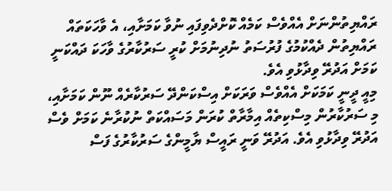ރައްޔިތުންނަށް އެއްވެސް ކަމެއް ކޮށްދެވިފައި ނުވާ ކަމަށާއި، އެ ވާހަކަތައް ރައްޔިތުން ދެއްކުމުގެ ފުރުސަތު ނުދިނުމަށް ކުރީ ސަރުކާރުގެ ވާހަކަ ދައްކަނީ ކަމަށް އަދުރޭ ވިދާޅުވި އެވެ.
މިއީ ދީނީ ކަމަކަށް އެއްވެސް ވަރަކަށް އިސްކަންދޭ ސަރުކާރެއް ނޫން ކަމަށާއި، މި ސަރުކާރުން މިސްކިތެއް އިމާރާތް ކުރަން މަސައްކަތް ނުކުރާނެ ކަމަށް ވެސް އަދުރޭ ވިދާޅުވި އެވެ. އަދުރޭ ވަނީ ރައީސް ޔާމީންގެ ސަރުކާރުގެ ފަސް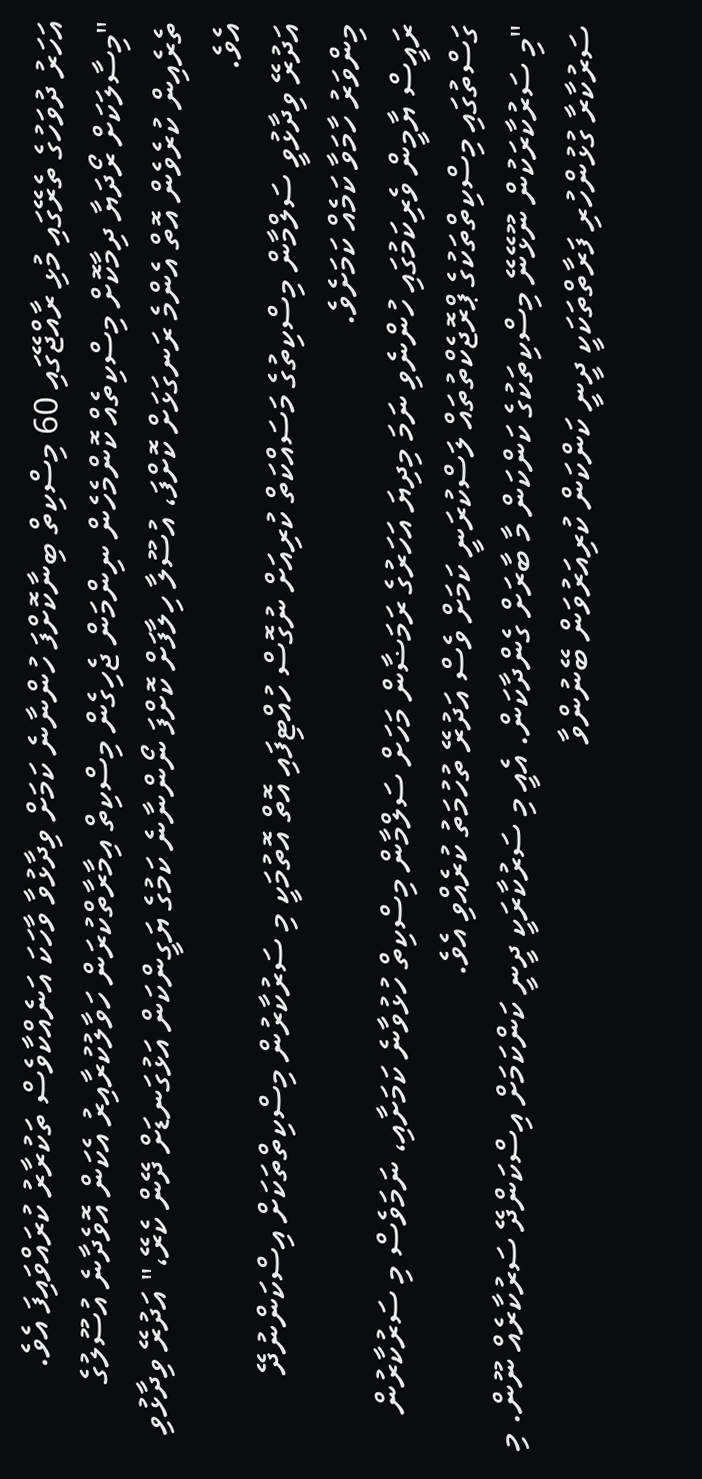އަހަރު ދުވަހުގެ ތެރޭގައި މުޅި ރާއްޖޭގައި 60 މިސްކިތް ބިނާކޮށްފަ ހުންނާނެ ކަމަށް ވިދާޅުވާ ވާހަކަ އަނެއްކާވެސް ތަކުރާރު ކުރައްވައިފަ އެވެ.
"މިސާލަކަށް ރޯދަޔާ ދިމާކޮށް މިސްކިތެއް ކޮންމެހެން ނިންމަން ޖެހިގެން މިސްކިތް އިމާރާތްކުރަން ހަވާލުކުރާއިރު އެކަން އޮވެދާނެ އުސޫލުގެ ތެރެއިން ކުރެވެން އޮތް އެންމެ ރަނގަޅަށް ކޮށްފަ، އުސޫލާ ހިލާފަށް ކޮށްފަ ނޯންނާނެ ކަމުގެ ޔަގީންކަން އަޅުގަނޑަށް ދޭން ކެރޭ،" އަދުރޭ ވިދާޅުވި އެވެ.
އަދުރޭ ވިދާޅުވީ ސަލްމާން މިސްކިތުގެ މަސައްކަތް ކުރިއަށް ނުގޮސް ހުއްޓިފައި އޮތް އޮތުމަކީ މި ސަރުކާރުން މިސްކިތްތަކަށް އިސްކަންނުދޭ މިންވަރު ހާމަވާ ކަމެއް ކަމަށެވެ.
ރައީސް ޔާމީން ވެރިކަމުގައި ހުންނެވި ނަމަ މިދިޔަ އަހަރުގެ ރަމަޟާން މަހަށް ސަލްމާން މިސްކިތް ހުޅުވާނެ ކަމަށާއި، ނަމަވެސް މި ސަރުކާރުން ގަސްތުގައި މިސްކިތްތަކުގެ ޕްރޮޖެކްތުތައް ލަސްކުރަނީ ކަމަށް ވެސް އަދުރޭ ތުހުމަތު ކުރެއްވި އެވެ.
"މި ސަރުކާރަކުން ނޫޅޭނޭ މިސްކިތަކުގެ ކަންކަން މާ ބާރަށް ގެންދާކަން. އެއީ މި ސަރުކާރަކީ ދީނީ ކަންކަމަށް އިސްކަންދޭ ސަރުކާރެއް ނޫން. މި ސަރުކާރާ ގުޅުންހުރި ފަރާތްތަކަކީ ދީނީ ކަންކަން ކުރިއަރުވަން ބޭނުންވާ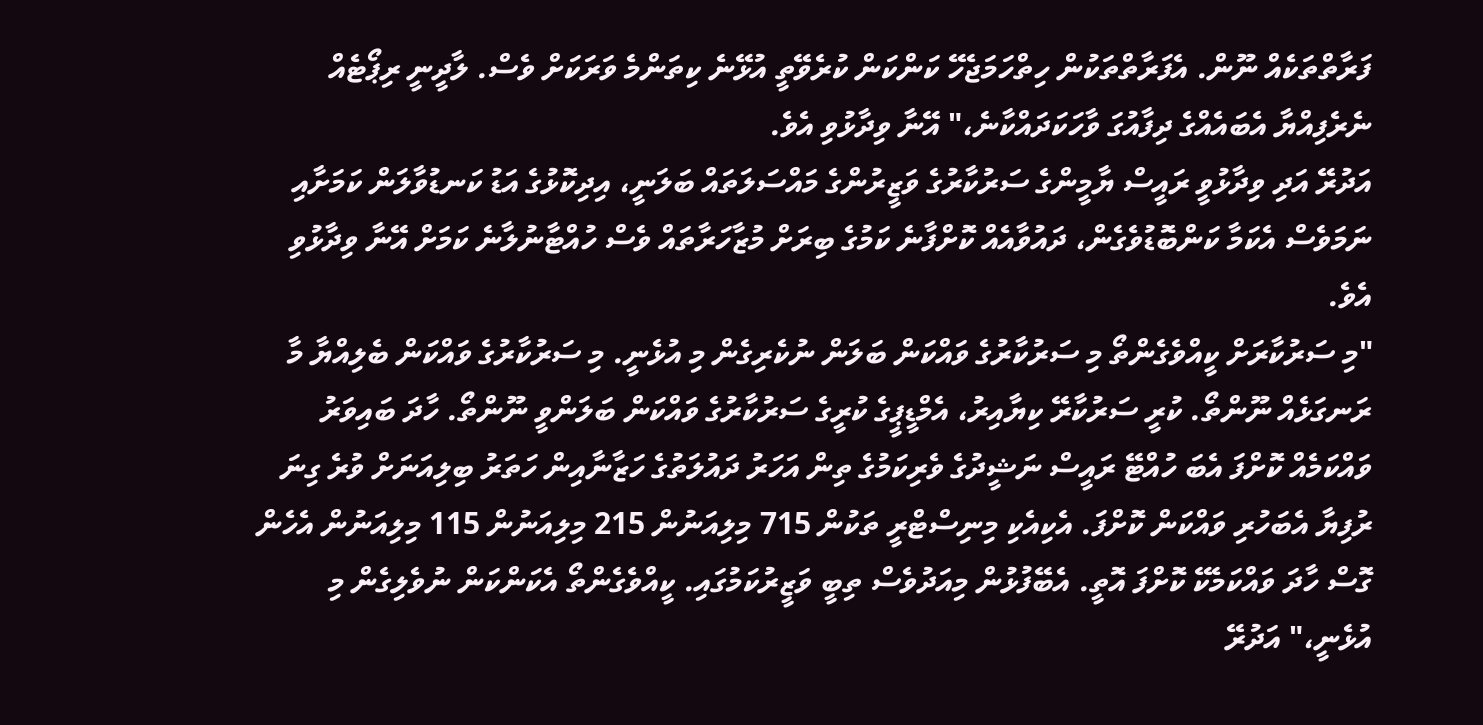ފަރާތްތަކެއް ނޫން. އެފަރާތްތަކުން ހިތްހަމަޖެހޭ ކަންކަން ކުރެވޭތީ އުޅޭނެ ކިތަންމެ ވަރަކަށް ވެސް. ލާދީނީ ރިޕޯޓެއް ނެރެފިއްޔާ އެބައެއްގެ ދިފާއުގަ ވާހަކަދައްކާނެ،" އޭނާ ވިދާޅުވި އެވެ.
އަދުރޭ އަދި ވިދާޅުވީ ރައީސް ޔާމީންގެ ސަރުކާރުގެ ވަޒީރުންގެ މައްސަލަތައް ބަލަނީ، އިދިކޮޅުގެ އަޑު ކަނޑުވާލަން ކަމަށާއި ނަމަވެސް އެކަމާ ކަންބޮޑުވެގެން، ދައުވާއެއް ކޮށްފާނެ ކަމުގެ ބިރަށް މުޒާހަރާތައް ވެސް ހުއްޓާނުލާނެ ކަމަށް އޭނާ ވިދާޅުވި އެވެ.
"މި ސަރުކާރަށް ކީއްވެގެންތޯ މި ސަރުކާރުގެ ވައްކަން ބަލަން ނުކެރިގެން މި އުޅެނީ. މި ސަރުކާރުގެ ވައްކަން ބެލިއްޔާ މާ ރަނގަޅެއް ނޫންތޯ. ކުރީ ސަރުކާރޭ ކިޔާއިރު، އެމްޑީޕީގެ ކުރީގެ ސަރުކާރުގެ ވައްކަން ބަލަންވީ ނޫންތޯ. ހާދަ ބައިވަރު ވައްކަމެއް ކޮށްފަ އެބަ ހުއްޓޭ ރައީސް ނަޝީދުގެ ވެރިކަމުގެ ތިން އަހަރު ދައުލަތުގެ ހަޒާނާއިން ހަތަރު ބިލިއަނަށް ވުރެ ގިނަ ރުފިޔާ އެބަހުރި ވައްކަން ކޮށްފަ. އެކިއެކި މިނިސްޓްރީ ތަކުން 715 މިލިއަނުން 215 މިލިއަނުން 115 މިލިއަނުން އެހެން ގޮސް ހާދަ ވައްކަމެކޭ ކޮށްފަ އޮތީ. އެބޭފުޅުން މިއަދުވެސް ތިބީ ވަޒީރުކަމުގައި. ކީއްވެގެންތޯ އެކަންކަން ނުވެލިގެން މި އުޅެނީ،" އަދުރޭ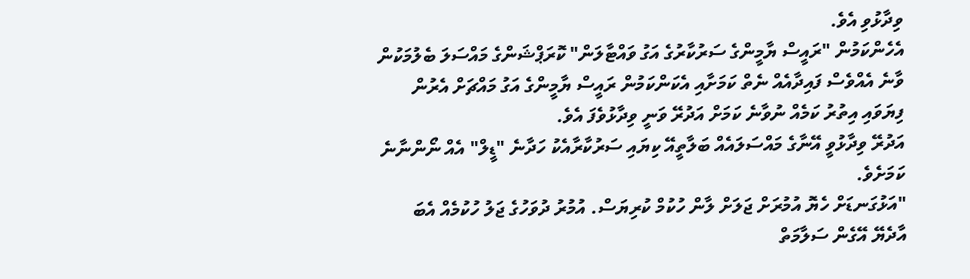ވިދާޅުވި އެވެ.
އެހެންކަމުން "ރައީސް ޔާމީންގެ ސަރުކާރުގެ އަގު ވައްޓާލަން" ކޮރަޕްޝަންގެ މައްސަލަ ބެލުމަކުން ވާނެ އެއްވެސް ފައިދާއެއް ނެތް ކަމަށާއި އެކަންކަމުން ރައީސް ޔާމީންގެ އަގު މައްޗަށް އެރުން ފިޔަވައި އިތުރު ކަމެއް ނުވާނެ ކަމަށް އަދުރޭ ވަނީ ވިދާޅުވެފަ އެވެ.
އަދުރޭ ވިދާޅުވީ އޭނާގެ މައްސަލައެއް ބަލާތީއޭ ކިޔައި ސަރުކާރާއެކު ހަދާނެ "ޑީލް" އެއް ނޯންނާނެ ކަމަށެވެ.
"އަޅުގަނޑަށް ހެޔޮ އުމުރަށް ޖަލަށް ލާން ހުކުމް ކުރިޔަސް. އުމުރު ދުވަހުގެ ޖަލު ހުކުމެއް އެބަ އާދެޔޭ އޭގެން ސަލާމަތް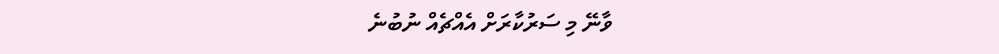ވާނޭ މި ސަރުކާރަށް އެއްޗެއް ނުބުނެ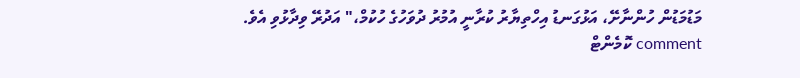މަޑުމަޑުން ހުންނާށޭ، އަޅުގަނޑު އިހްތިޔާރު ކުރާނީ އުމުރު ދުވަހުގެ ހުކުމް،" އަދުރޭ ވިދާޅުވި އެވެ.
comment ކޮމެންޓް